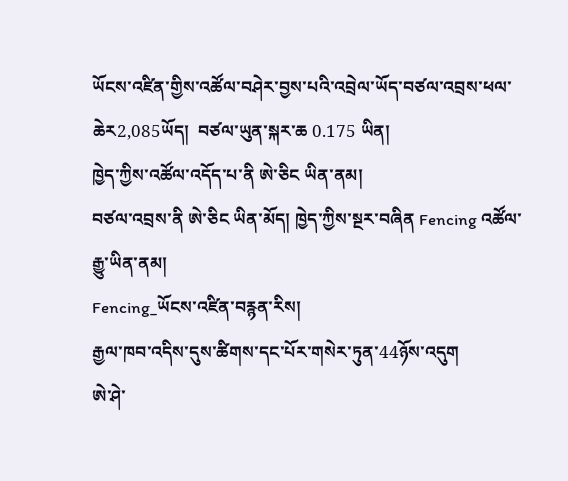ཡོངས་འཛིན་གྱིས་འཚོལ་བཤེར་བྱས་པའི་འབྲེལ་ཡོད་བཙལ་འབྲས་ཕལ་ཆེར2,085ཡོད།  བཙལ་ཡུན་སྐར་ཆ 0.175 ཡིན།
ཁྱེད་ཀྱིས་འཚོལ་འདོད་པ་ནི ཨེ་ཅིང ཡིན་ནམ།
བཙལ་འབྲས་ནི ཨེ་ཅིང ཡིན་མོད། ཁྱེད་ཀྱིས་སྔར་བཞིན Fencing འཚོལ་རྒྱུ་ཡིན་ནམ།
Fencing_ཡོངས་འཛིན་བརྙན་རིས།
རྒྱལ་ཁབ་འདིས་དུས་ཚིགས་དང་པོར་གསེར་ཏུན་44ཉོས་འདུག
ཨེ་ཤེ་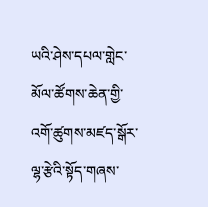ཡའི་ཤེས་དཔལ་གླེང་མོལ་ཚོགས་ཆེན་གྱི་འགོ་ཚུགས་མཛད་སྒོར་ལྷ་རྩེའི་སྟོད་གཞས་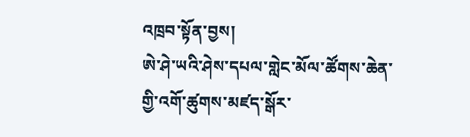འཁྲབ་སྟོན་བྱས།
ཨེ་ཤེ་ཡའི་ཤེས་དཔལ་གླེང་མོལ་ཚོགས་ཆེན་གྱི་འགོ་ཚུགས་མཛད་སྒོར་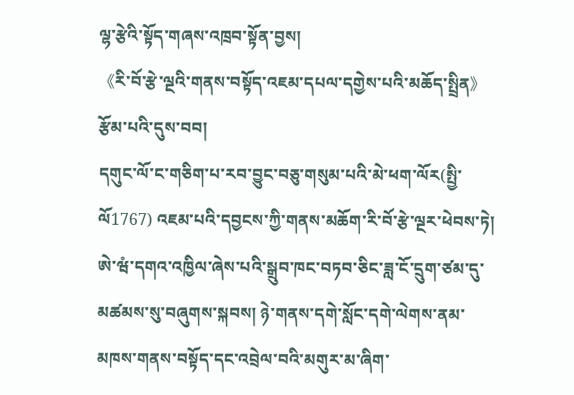ལྷ་རྩེའི་སྟོད་གཞས་འཁྲབ་སྟོན་བྱས།
《རི་བོ་རྩེ་ལྔའི་གནས་བསྟོད་འཇམ་དཔལ་དགྱེས་པའི་མཆོད་སྤྲིན》རྩོམ་པའི་དུས་བབ།
དགུང་ལོ་ང་གཅིག་པ་རབ་བྱུང་བཅུ་གསུམ་པའི་མེ་ཕག་ལོར(སྤྱི་ལོ1767) འཇམ་པའི་དབྱངས་ཀྱི་གནས་མཆོག་རི་བོ་རྩེ་ལྔར་ཕེབས་ཏེ། ཨེ་ཝཾ་དགའ་འཁྱིལ་ཞེས་པའི་སྒྲུབ་ཁང་བཏབ་ཅིང་ཟླ་ངོ་དྲུག་ཙམ་དུ་མཚམས་སུ་བཞུགས་སྐབས། ཉེ་གནས་དགེ་སློང་དགེ་ལེགས་ནམ་མཁས་གནས་བསྟོད་དང་འབྲེལ་བའི་མགུར་མ་ཞིག་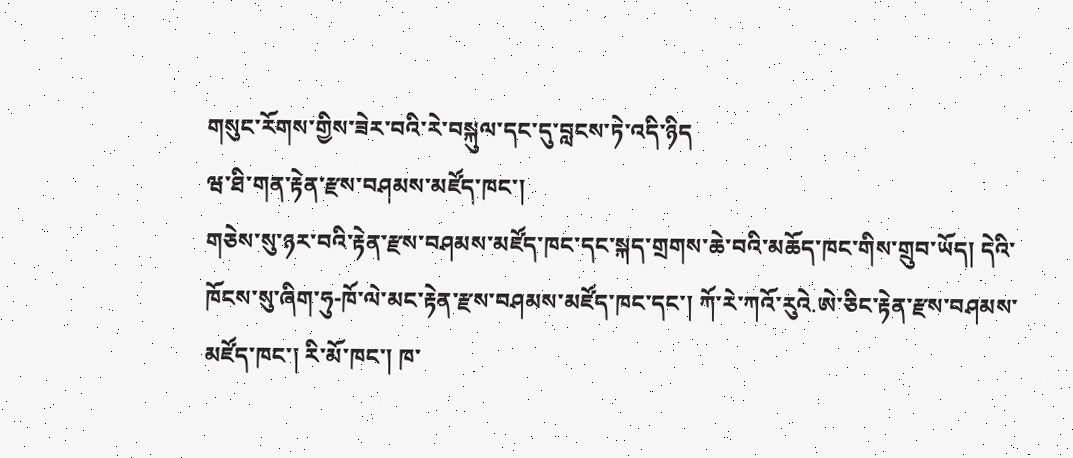གསུང་རོགས་གྱིས་ཟེར་བའི་རེ་བསྐུལ་དང་དུ་བླངས་ཏེ་འདི་ཉིད
ཝ་ཐི་གན་རྟེན་རྫས་བཤམས་མཛོད་ཁང་།
གཅེས་སུ་ཉར་བའི་རྟེན་རྫས་བཤམས་མཛོད་ཁང་དང་སྐད་གྲགས་ཆེ་བའི་མཆོད་ཁང་གིས་གྲུབ་ཡོད། དེའི་ཁོངས་སུ་ཞིག་ཧུ-ཁོ་ལེ་མང་རྟེན་རྫས་བཤམས་མཛོད་ཁང་དང་། ཀོ་རེ་ཀའོ་རུའེ.ཨེ་ཅིང་རྟེན་རྫས་བཤམས་མཛོད་ཁང་། རི་མོ་ཁང་། ཁ་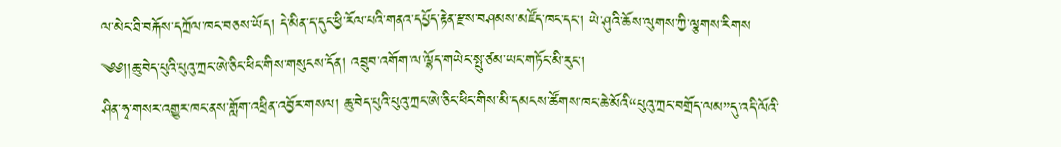ལ་མེང་ཐི་བརྐོས་དཀྲོལ་ཁང་བཅས་ཡོད། དེ་མིན་ད་དུང་ཕྱི་རོལ་པའི་གནའ་དཔྱོད་རྟེན་རྫས་བཤམས་མཛོད་ཁང་དང་། ཡེ་ཤུའི་ཆོས་ལུགས་ཀྱི་ལྕགས་རིགས
༄༅།།ཆུ་བེད་པུའི་པུའུ་ཀྲང་ཨེ་ཅིང་ཕིང་གིས་གསུངས་དོན། འབྲུབ་འགོག་ལ་ལྷོད་གཡེང་སྤུ་ཙམ་ཡང་གཏོང་མི་རུང་།
ཤིན་ཧྭ་གསར་འགྱུར་ཁང་ནས་གློག་འཕྲིན་འབྱོར་གསལ། ཆུ་བེད་པུའི་པུའུ་ཀྲང་ཨེ་ཅིང་ཕིང་གིས་མི་དམངས་ཚོགས་ཁང་ཆེ་མོའི“པུའུ་ཀྲང་བགྲོད་ལམ”དུ་འདི་ལོའི་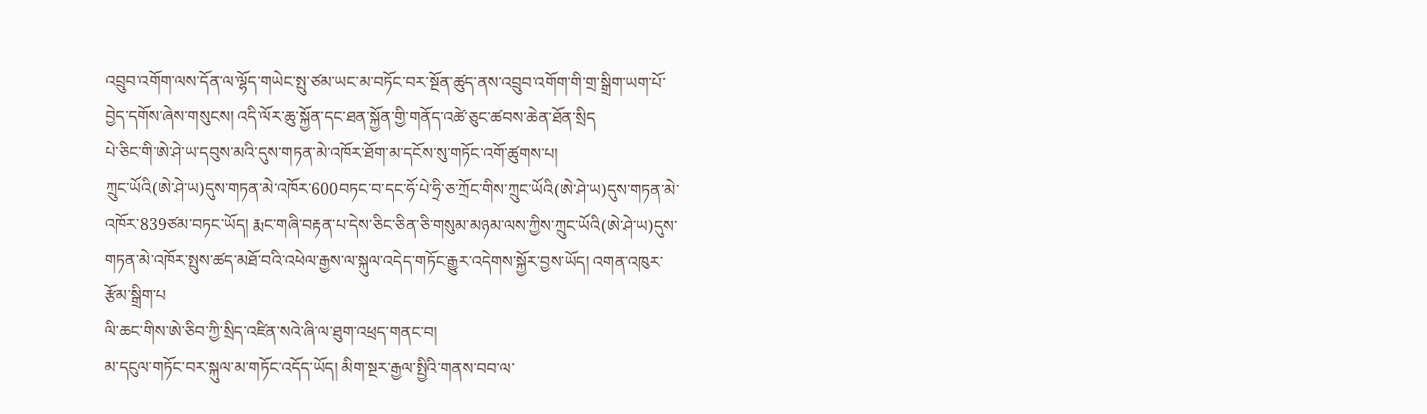འབྲུབ་འགོག་ལས་དོན་ལ་ལྷོད་གཡེང་སྤུ་ཙམ་ཡང་མ་བཏོང་བར་སྔོན་ཚུད་ནས་འབྲུབ་འགོག་གི་གྲ་སྒྲིག་ཡག་པོ་བྱེད་དགོས་ཞེས་གསུངས། འདི་ལོར་ཆུ་སྐྱོན་དང་ཐན་སྐྱོན་གྱི་གནོད་འཚེ་ཅུང་ཚབས་ཆེན་ཐོན་སྲིད
པེ་ཅིང་གི་ཨེ་ཤེ་ཡ་དབུས་མའི་དུས་གཏན་མེ་འཁོར་ཐོག་མ་དངོས་སུ་གཏོང་འགོ་ཚུགས་པ།
ཀྲུང་ཡོའི(ཨེ་ཤེ་ཡ)དུས་གཏན་མེ་འཁོར་600བཏང་བ་དང་ཧོ་པེ་ཧྲི་ཅ་ཀྲོང་གིས་ཀྲུང་ཡོའི(ཨེ་ཤེ་ཡ)དུས་གཏན་མེ་འཁོར་839ཙམ་བཏང་ཡོད། རྨང་གཞི་བརྟན་པ་དེས་ཅིང་ཅིན་ཅི་གསུམ་མཉམ་ལས་ཀྱིས་ཀྲུང་ཡོའི(ཨེ་ཤེ་ཡ)དུས་གཏན་མེ་འཁོར་སྤུས་ཚད་མཐོ་བའི་འཕེལ་རྒྱས་ལ་སྐུལ་འདེད་གཏོང་རྒྱུར་འདེགས་སྐྱོར་བྱས་ཡོད། འགན་འཁུར་རྩོམ་སྒྲིག་པ
ལི་ཆང་གིས་ཨེ་ཅིབ་ཀྱི་སྲིད་འཛིན་སའེ་ཞི་ལ་ཐུག་འཕྲད་གནང་བ།
མ་དངུལ་གཏོང་བར་སྐུལ་མ་གཏོང་འདོད་ཡོད། མིག་སྔར་རྒྱལ་སྤྱིའི་གནས་བབ་ལ་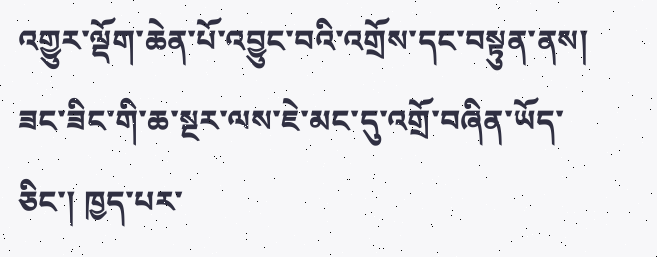འགྱུར་ལྡོག་ཆེན་པོ་འབྱུང་བའི་འགྲོས་དང་བསྟུན་ནས། ཟང་ཟིང་གི་ཆ་སྔར་ལས་ཇེ་མང་དུ་འགྲོ་བཞིན་ཡོད་ཅིང་། ཁྱད་པར་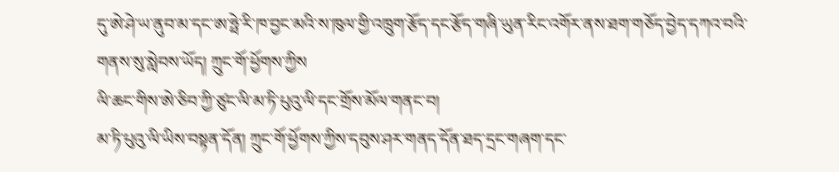དུ་ཨེ་ཤེ་ཡ་ནུབ་མ་དང་ཨ་ཧྥེ་རི་ཁ་བྱང་མའི་ས་ཁུལ་གྱི་འཁྲུག་རྩོད་དང་རྩོད་གཞི་ཡུན་རིང་འགོར་ནས་ཐག་གཅོད་བྱེད་དཀའ་བའི་གནས་སུ་སླེབས་ཡོད། ཀྲུང་གོ་ཕྱོགས་ཀྱིས
ལི་ཆང་གིས་ཨེ་ཅིབ་ཀྱི་ཙུང་ལི་མ་ཏི་པུའུ་ལི་དང་གྲོས་མོལ་གནང་བ།
མ་ཏི་པུའུ་ལི་ཡིས་བསྟན་དོན། ཀྲུང་གོ་ཕྱོགས་ཀྱིས་དབུས་ཤར་གནད་དོན་ཐད་དྲང་གཞག་དང་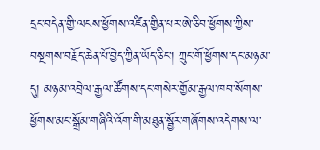དྲང་བདེན་གྱི་ལངས་ཕྱོགས་འཛིན་གྱིན་པར་ཨེ་ཅིབ་ཕྱོགས་ཀྱིས་བསྔགས་བརྗོད་ཆེན་པོ་བྱེད་ཀྱིན་ཡོད་ཅིང་། ཀྲུང་གོ་ཕྱོགས་དང་མཉམ་དུ། མཉམ་འབྲེལ་རྒྱལ་ཚོགས་དང་གསེར་གྱོམ་རྒྱལ་ཁབ་སོགས་ཕྱོགས་མང་སྒྲོམ་གཞིའི་འོག་གི་མཐུན་སྦྱོར་གཞོགས་འདེགས་ལ་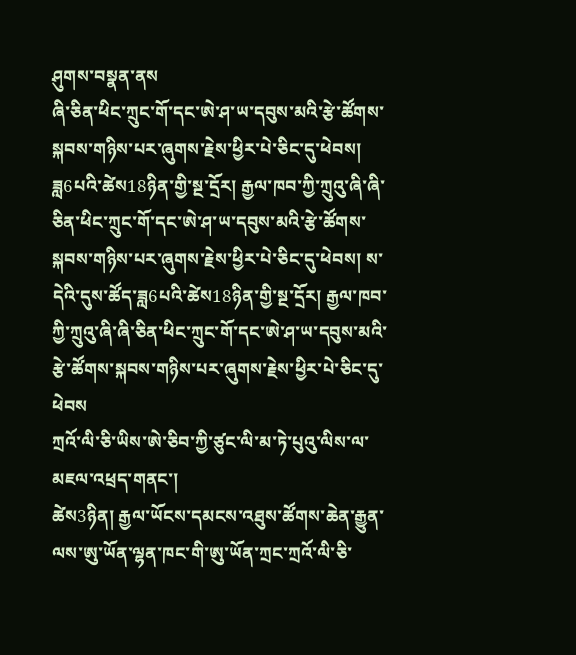ཤུགས་བསྣན་ནས
ཞི་ཅིན་ཕིང་ཀྲུང་གོ་དང་ཨེ་ཤ་ཡ་དབུས་མའི་རྩེ་ཚོགས་སྐབས་གཉིས་པར་ཞུགས་རྗེས་ཕྱིར་པེ་ཅིང་དུ་ཕེབས།
ཟླ6པའི་ཚེས18ཉིན་གྱི་སྔ་དྲོར། རྒྱལ་ཁབ་ཀྱི་ཀྲུའུ་ཞི་ཞི་ཅིན་ཕིང་ཀྲུང་གོ་དང་ཨེ་ཤ་ཡ་དབུས་མའི་རྩེ་ཚོགས་སྐབས་གཉིས་པར་ཞུགས་རྗེས་ཕྱིར་པེ་ཅིང་དུ་ཕེབས། ས་དེའི་དུས་ཚོད་ཟླ6པའི་ཚེས18ཉིན་གྱི་སྔ་དྲོར། རྒྱལ་ཁབ་ཀྱི་ཀྲུའུ་ཞི་ཞི་ཅིན་ཕིང་ཀྲུང་གོ་དང་ཨེ་ཤ་ཡ་དབུས་མའི་རྩེ་ཚོགས་སྐབས་གཉིས་པར་ཞུགས་རྗེས་ཕྱིར་པེ་ཅིང་དུ་ཕེབས
ཀྲའོ་ལི་ཅི་ཡིས་ཨེ་ཅིབ་ཀྱི་ཙུང་ལི་མ་ཏེ་པུའུ་ལིས་ལ་མཇལ་འཕྲད་གནང་།
ཚེས3ཉིན། རྒྱལ་ཡོངས་དམངས་འཐུས་ཚོགས་ཆེན་རྒྱུན་ལས་ཨུ་ཡོན་ལྷན་ཁང་གི་ཨུ་ཡོན་ཀྲང་ཀྲའོ་ལི་ཅི་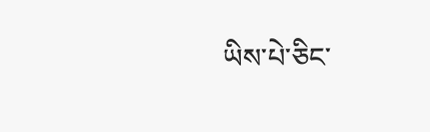ཡིས་པེ་ཅིང་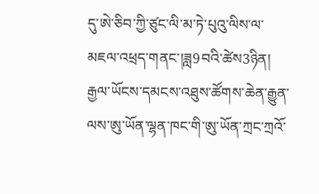དུ་ཨེ་ཅིབ་ཀྱི་ཙུང་ལི་མ་ཏེ་པུའུ་ལིས་ལ་མཇལ་འཕྲད་གནང་།ཟླ9བའི་ཚེས3ཉིན། རྒྱལ་ཡོངས་དམངས་འཐུས་ཚོགས་ཆེན་རྒྱུན་ལས་ཨུ་ཡོན་ལྷན་ཁང་གི་ཨུ་ཡོན་ཀྲང་ཀྲའོ་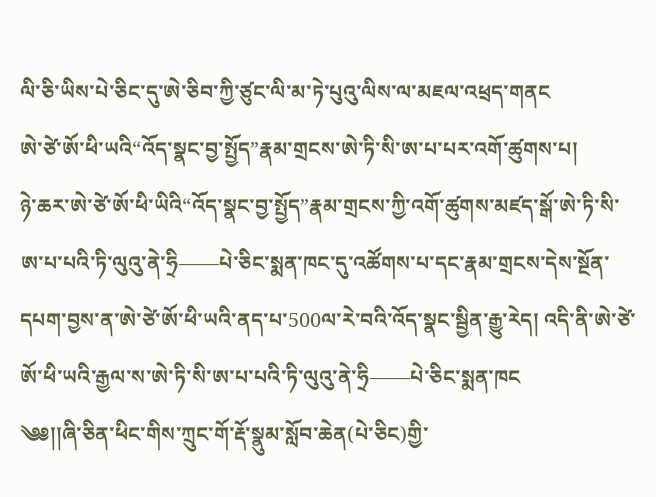ལི་ཅི་ཡིས་པེ་ཅིང་དུ་ཨེ་ཅིབ་ཀྱི་ཙུང་ལི་མ་ཏེ་པུའུ་ལིས་ལ་མཇལ་འཕྲད་གནང
ཨེ་ཙེ་ཨོ་ཕི་ཡའི“འོད་སྣང་བྱ་སྤྱོད”རྣམ་གྲངས་ཨེ་ཏི་སི་ཨ་པ་པར་འགོ་ཚུགས་པ།
ཉེ་ཆར་ཨེ་ཙེ་ཨོ་ཕི་ཡིའི“འོད་སྣང་བྱ་སྤྱོད”རྣམ་གྲངས་ཀྱི་འགོ་ཚུགས་མཛད་སྒོ་ཨེ་ཏི་སི་ཨ་པ་པའི་ཏི་ལུའུ་ནེ་ཧྲི——པེ་ཅིང་སྨན་ཁང་དུ་འཚོགས་པ་དང་རྣམ་གྲངས་དེས་སྔོན་དཔག་བྱས་ན་ཨེ་ཙེ་ཨོ་ཕི་ཡའི་ནད་པ་500ལ་རེ་བའི་འོད་སྣང་སྦྱིན་རྒྱུ་རེད། འདི་ནི་ཨེ་ཙེ་ཨོ་ཕི་ཡའི་རྒྱལ་ས་ཨེ་ཏི་སི་ཨ་པ་པའི་ཏི་ལུའུ་ནེ་ཧྲི——པེ་ཅིང་སྨན་ཁང
༄༅།།ཞི་ཅིན་ཕིང་གིས་ཀྲུང་གོ་རྡོ་སྣུམ་སློབ་ཆེན(པེ་ཅིང)གྱི་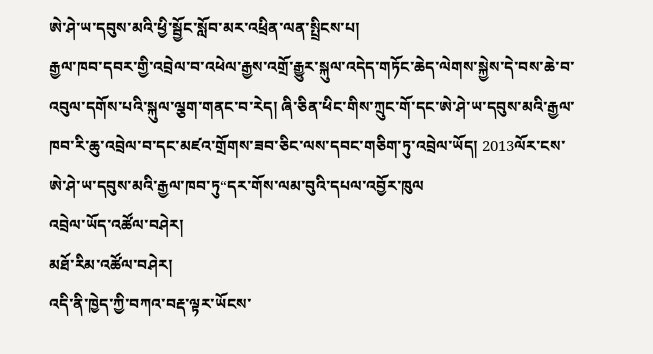ཨེ་ཤེ་ཡ་དབུས་མའི་ཕྱི་སྦྱོང་སློབ་མར་འཕྲིན་ལན་སྤྲིངས་པ།
རྒྱལ་ཁབ་དབར་གྱི་འབྲེལ་བ་འཕེལ་རྒྱས་འགྲོ་རྒྱུར་སྐུལ་འདེད་གཏོང་ཆེད་ལེགས་སྐྱེས་དེ་བས་ཆེ་བ་འབུལ་དགོས་པའི་སྐུལ་ལྕག་གནང་བ་རེད། ཞི་ཅིན་ཕིང་གིས་ཀྲུང་གོ་དང་ཨེ་ཤེ་ཡ་དབུས་མའི་རྒྱལ་ཁབ་རི་ཆུ་འབྲེལ་བ་དང་མཛའ་གྲོགས་ཟབ་ཅིང་ལས་དབང་གཅིག་ཏུ་འབྲེལ་ཡོད། 2013ལོར་ངས་ཨེ་ཤེ་ཡ་དབུས་མའི་རྒྱལ་ཁབ་ཏུ“དར་གོས་ལམ་བུའི་དཔལ་འབྱོར་ཁུལ
འབྲེལ་ཡོད་འཚོལ་བཤེར།
མཐོ་རིམ་འཚོལ་བཤེར།
འདི་ནི་ཁྱེད་ཀྱི་བཀའ་བརྡ་ལྟར་ཡོངས་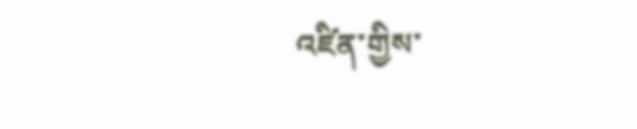འཛིན་གྱིས་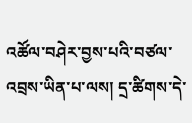འཚོལ་བཤེར་བྱས་པའི་བཙལ་འབྲས་ཡིན་པ་ལས། དྲ་ཚིགས་དེ་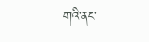གའི་ནང་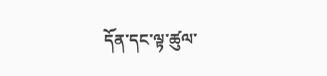དོན་དང་ལྟ་ཚུལ་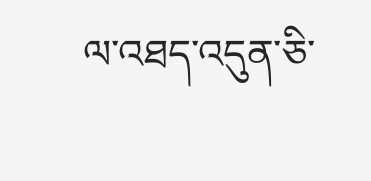ལ་འཐད་འདུན་ཅི་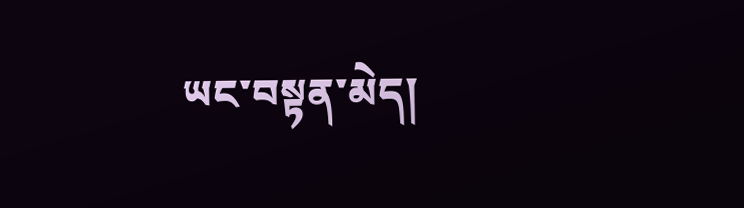ཡང་བསྟན་མེད།